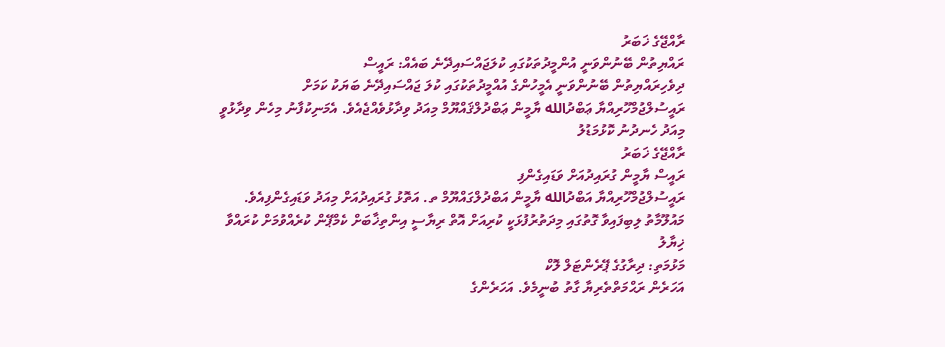ރާއްޖޭގެ ޚަބަރު
ރައްޔިތުން ބޭނުންވަނީ އުންމީދުތަކުގައި ކުލަޖައްސައިދޭނެ ބައެއް: ރައީސް
ދިވެހިރައްޔިތުން ބޭނުންވަނީ އެމީހުންގެ އުއްމީދުތަކުގައި ކުލަ ޖައްސައިދޭނެ ބަޔަކު ކަމަށް ރައީސުލްޖުމްހޫރިއްޔާ ޢަބްދުالله ޔާމީން ޢަބްދުލްޤައްޔޫމް މިއަދު ވިދާޅުވެއްޖެއެވެ. އެމަނިކުފާނު މިހެން ވިދާޅުވީ މިއަދު ހެނދުނު ކޮޅުމަޑުލު
ރާއްޖޭގެ ޚަބަރު
ރައީސް ޔާމީން ގުރައިދުއަށް ވަޑައިގެންފި
ރައީސުލްޖުމްހޫރިއްޔާ އަބްދުالله ޔާމީން އަބްދުލްގައްޔޫމް ތ. އަތޮޅު ގުރައިދުއަށް މިއަދު ވަޑައިގެންފިއެވެ. މައުލޫމާތު ލިބިފައިވާ ގޮތުގައި މިދަތުރުފުޅަކީ ކުރިއަށް އޮތް ރިޔާސީ އިންތިޚާބަށް ކެމްޕޭން ކުރެއްވުމަށް ކުރައްވާ
ޚިޔާލު
މަޅުމަތި: ދިރާގުގެ ޕޭރެންޓަލް ލޮކް
އަހަރެން ރަޙްމަތްތެރިޔާ ގާތު ބުނީމެވެ. އަހަރެންގެ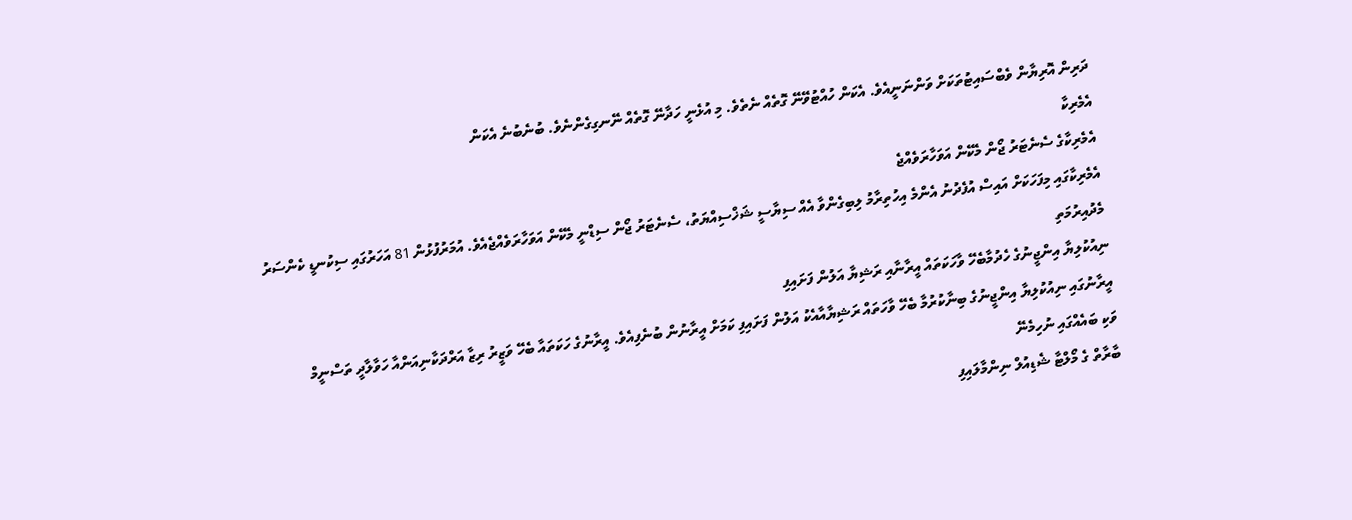ދަރިން އޮރިޔާން ވެބްސައިޓުތަކަށް ވަންނަނީއެވެ. އެކަން ހުއްޓުވޭނޭ ގޮތެއް ނެތެވެ. މި އުޅެނީ ހަދާނޭ ގޮތެއް ނޭނގިގެންނެވެ. ބުނެބުނެ އެކަން
އެމެރިކާ
އެމެރިކާގެ ސެނެޓަރު ޖޯން މެކޭން އަވަހާރަވެއްޖެ
އެމެރިކާގައި މިފަހަކަށް އައިސް އުފެދުނު އެންމެ އިހުތިރާމު ލިބިގެންވާ އެއް ސިޔާސީ ޝަޚްސިއްޔަތު، ސެނެޓަރު ޖޯން ސިޑްނީ މެކޭން އަވަހާރަވެއްޖެއެވެ. އުމަރުފުޅުން 81 އަހަރުގައި ސިކުނޑީ ކެންސަރު
މެދުއިރުމަތި
ނިއުކުލިޔާ އިންޖީނުގެ ހެދުމާބެހޭ ވާހަކަތައް އީރާނާއި ރަޝިޔާ އަލުން ފަށައިފި
އީރާނުގައި ނިއުކުލިޔާ އިންޖީނުގެ ބިނާކުރުމާ ބެހޭ ވާހަތައް ރަޝިޔާއާއެކު އަލުން ފަށައިފި ކަމަށް އީރާނުން ބުނެފިއެވެ. އީރާނުގެ ހަކަތައާ ބެހޭ ވަޒީރު ރިޒާ އަރްދަކާނިއަންއާ ހަވާލާދީ ތަސްނީމް
ވަކި ބައެއްގައި ނުހިމެނޭ
ބާރާތް ގެ މޯލްޓާ ޝެޑިއުލް ނިންމާލައިފި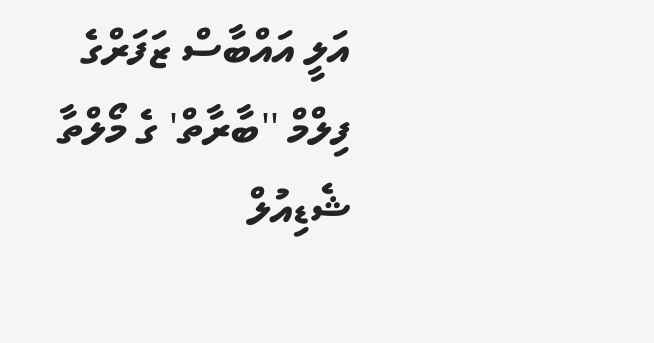އަލީ އައްބާސް ޒަފަރްގެ ފިލްމް ''ބާރާތް' ގެ މޯލްތާ ޝެޑިއުލް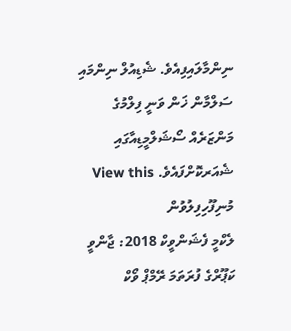ނިންމާލައިފިއެވެ. ޝެޑިއުލް ނިންމައި ސަލްމާން ޚަން ވަނީ ފިލްމުގެ މަންޒަރެއް ސޯޝަލްމީޑިއާގައި ޝެއަރކޮށްފައެވެ. View this
މުނިފޫހިފިލުވުން
ލެކްމީ ފެޝަންވީކް 2018: ޖާންވީ ކަޕޫރްގެ ފުރަތަމަ ރޭމްޕް ވޯކް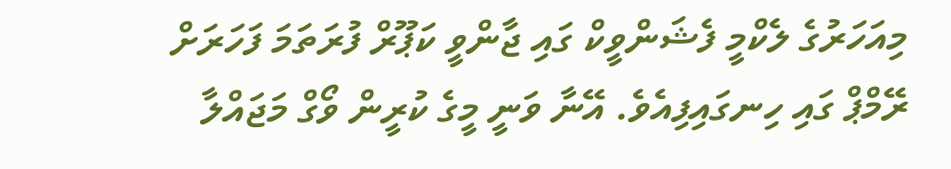މިއަހަރުގެ ލެކްމީ ފެޝަންވީކް ގައި ޖާންވީ ކަޕޫރް ފުރަތަމަ ފަހަރަށް ރޭމްޕް ގައި ހިނގައިފިއެވެ. އޭނާ ވަނީ މީގެ ކުރީން ވޯގް މަޖައްލާ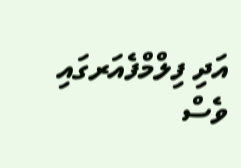އަދި ފިލްމްފެއަރގައި ވެސް